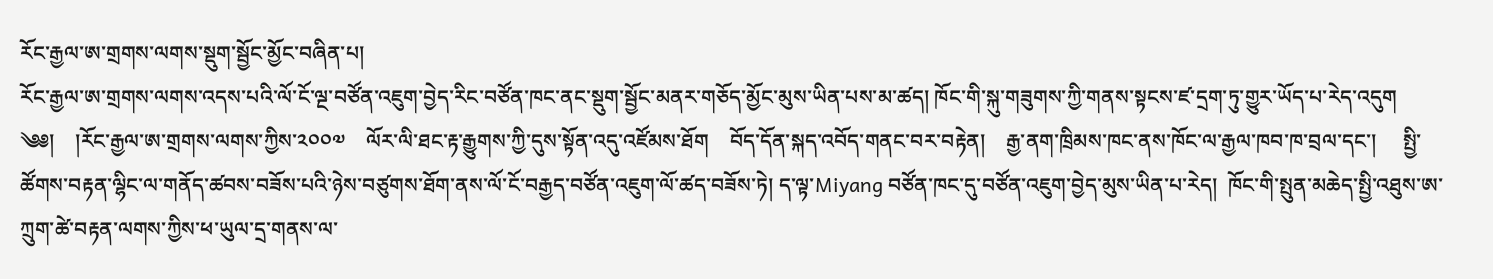རོང་རྒྱལ་ཨ་གྲགས་ལགས་སྡུག་སྦྱོང་མྱོང་བཞིན་པ།
རོང་རྒྱལ་ཨ་གྲགས་ལགས་འདས་པའི་ལོ་ངོ་ལྔ་བཙོན་འཇུག་བྱེད་རིང་བཙོན་ཁང་ནང་སྡུག་སྦྱོང་མནར་གཅོད་མྱོང་མུས་ཡིན་པས་མ་ཚད། ཁོང་གི་སྐུ་གཟུགས་ཀྱི་གནས་སྟངས་ཛ་དྲག་ཏུ་གྱུར་ཡོད་པ་རེད་འདུག
༄༅།    །རོང་རྒྱལ་ཨ་གྲགས་ལགས་ཀྱིས་༢༠༠༧    ལོར་ལི་ཐང་རྟ་རྒྱུགས་ཀྱི་དུས་སྟོན་འདུ་འཛོམས་ཐོག    བོད་དོན་སྐད་འབོད་གནང་བར་བརྟེན།    རྒྱ་ནག་ཁྲིམས་ཁང་ནས་ཁོང་ལ་རྒྱལ་ཁབ་ཁ་བྲལ་དང་།     སྤྱི་ཚོགས་བརྟན་ལྷིང་ལ་གནོད་ཚབས་བཟོས་པའི་ཉེས་བཙུགས་ཐོག་ནས་ལོ་ངོ་བརྒྱད་བཙོན་འཇུག་ལོ་ཚད་བཟོས་ཏེ། ད་ལྟ་Miyang བཙོན་ཁང་དུ་བཙོན་འཇུག་བྱེད་མུས་ཡིན་པ་རེད།  ཁོང་གི་སྤུན་མཆེད་སྤྱི་འཐུས་ཨ་ཀྲུག་ཚེ་བརྟན་ལགས་ཀྱིས་ཕ་ཡུལ་དྲ་གནས་ལ་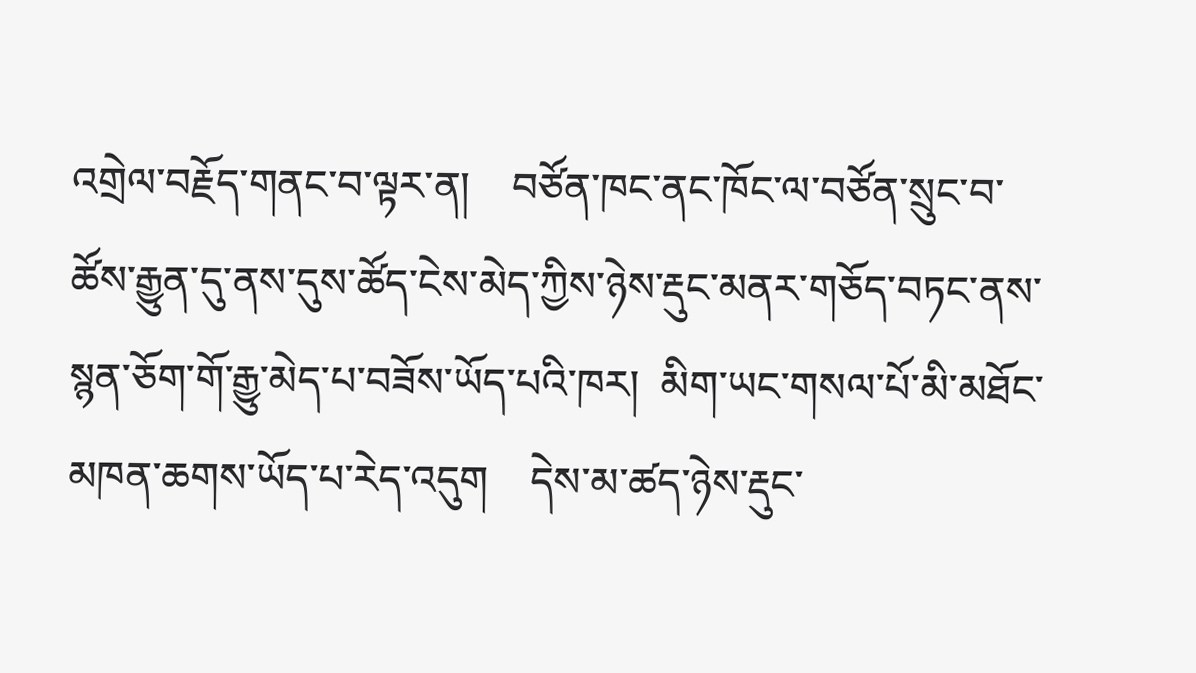འགྲེལ་བརྗོད་གནང་བ་ལྟར་ན།    བཙོན་ཁང་ནང་ཁོང་ལ་བཙོན་སྲུང་བ་ཚོས་རྒྱུན་དུ་ནས་དུས་ཚོད་ངེས་མེད་ཀྱིས་ཉེས་རྡུང་མནར་གཅོད་བཏང་ནས་ སྙན་ཅོག་གོ་རྒྱུ་མེད་པ་བཟོས་ཡོད་པའི་ཁར།  མིག་ཡང་གསལ་པོ་མི་མཐོང་མཁན་ཆགས་ཡོད་པ་རེད་འདུག    དེས་མ་ཚད་ཉེས་རྡུང་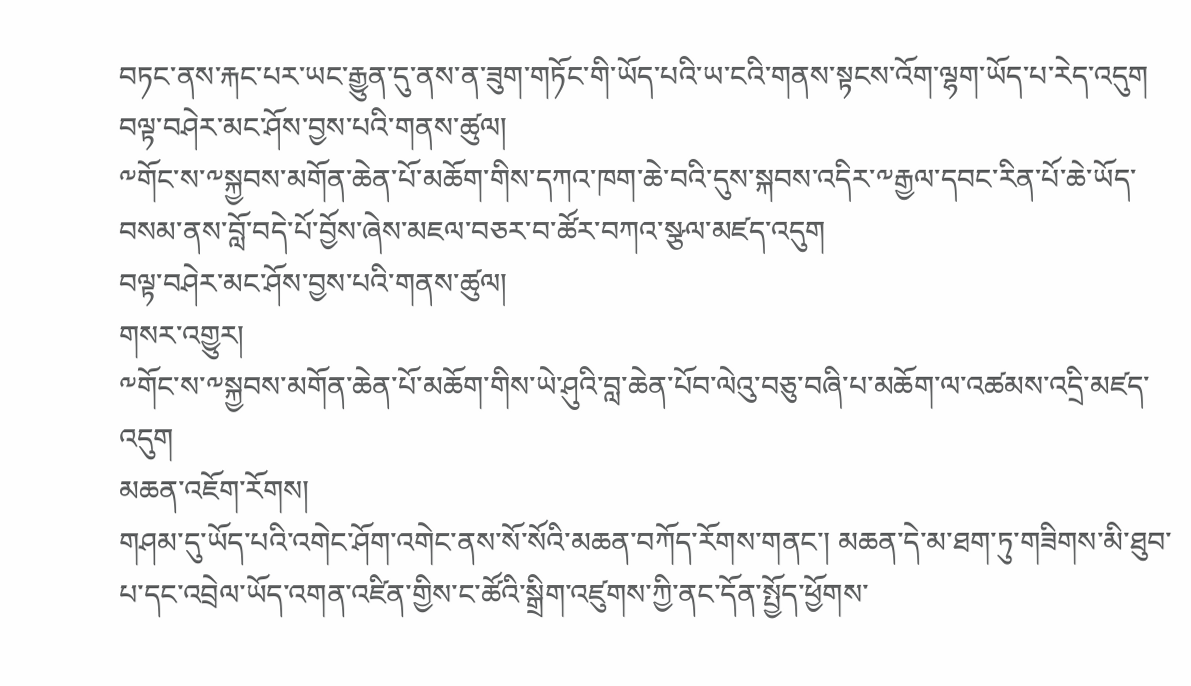བཏང་ནས་རྐང་པར་ཡང་རྒྱུན་དུ་ནས་ན་ཟུག་གཏོང་གི་ཡོད་པའི་ཡ་ངའི་གནས་སྟངས་འོག་ལྷག་ཡོད་པ་རེད་འདུག
བལྟ་བཤེར་མང་ཤོས་བྱས་པའི་གནས་ཚུལ།
༸གོང་ས་༸སྐྱབས་མགོན་ཆེན་པོ་མཆོག་གིས་དཀའ་ཁག་ཆེ་བའི་དུས་སྐབས་འདིར་༸རྒྱལ་དབང་རིན་པོ་ཆེ་ཡོད་བསམ་ནས་བློ་བདེ་པོ་བྱོས་ཞེས་མཇལ་བཅར་བ་ཚོར་བཀའ་སྩལ་མཛད་འདུག
བལྟ་བཤེར་མང་ཤོས་བྱས་པའི་གནས་ཚུལ།
གསར་འགྱུར།
༸གོང་ས་༸སྐྱབས་མགོན་ཆེན་པོ་མཆོག་གིས་ཡེ་ཤུའི་བླ་ཆེན་པོབ་ལེའུ་བཅུ་བཞི་པ་མཆོག་ལ་འཚམས་འདྲི་མཛད་འདུག
མཆན་འཇོག་རོགས།
གཤམ་དུ་ཡོད་པའི་འགེང་ཤོག་འགེང་ནས་སོ་སོའི་མཆན་བཀོད་རོགས་གནང་། མཆན་དེ་མ་ཐག་ཏུ་གཟིགས་མི་ཐུབ་པ་དང་འབྲེལ་ཡོད་འགན་འཛིན་གྱིས་ང་ཚོའི་སྒྲིག་འཛུགས་ཀྱི་ནང་དོན་སྤྱོད་ཕྱོགས་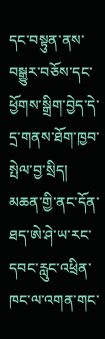དང་བསྟུན་ནས་བསྒྱུར་བཅོས་དང་ཕྱོགས་སྒྲིག་བྱེད་དེ་དྲ་གནས་ཐོག་ཁྱབ་སྤེལ་བྱ་སྲིད། མཆན་གྱི་ནང་དོན་ཐད་ཨེ་ཤེ་ཡ་རང་དབང་རླུང་འཕྲིན་ཁང་ལ་འགན་གང་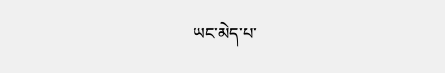ཡང་མེད་པ་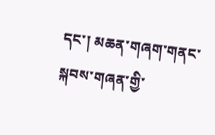དང་། མཆན་གཞག་གནང་སྐབས་གཞན་གྱི་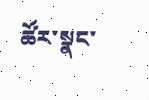ཚོར་སྣང་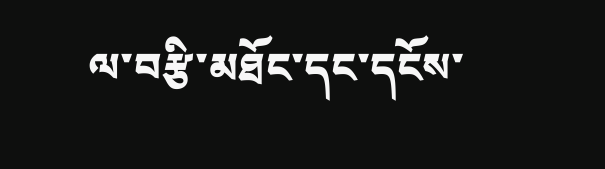ལ་བརྩི་མཐོང་དང་དངོས་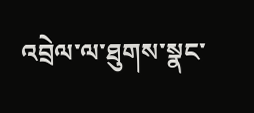འབྲེལ་ལ་ཐུགས་སྣང་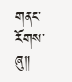གནང་རོགས་ཞུ༎